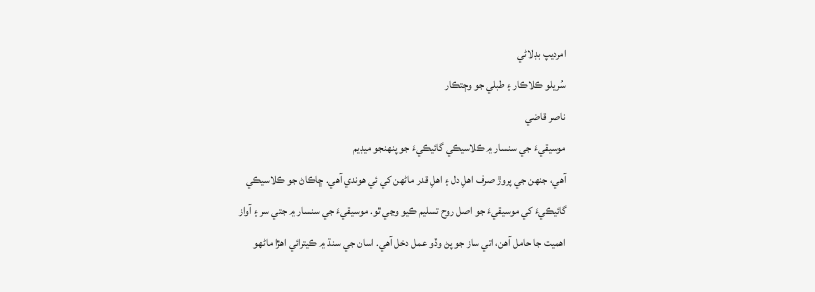امرديپ بڊلاڻي
سُريلو ڪلاڪار ۽ طبلي جو وڄتڪار
ناصر قاضي
موسيقيءَ جي سنسار ۾ ڪلاسيڪي گائيڪيءَ جو پنهنجو ميڊيم
آهي، جنهن جي پروڙ صرف اهلِ دل ۽ اهلِ قدر ماڻهن کي ئي هوندي آهي. ڇاڪاڻ جو ڪلاسيڪي
گائيڪيءَ کي موسيقيءَ جو اصل روح تسليم ڪيو وڃي ٿو. موسيقيءَ جي سنسار ۾ جتي سر ۽ آواز
اهميت جا حامل آهن، اتي ساز جو پڻ وڏو عمل دخل آهي. اسان جي سنڌ ۾ ڪيترائي اهڙا ماڻهو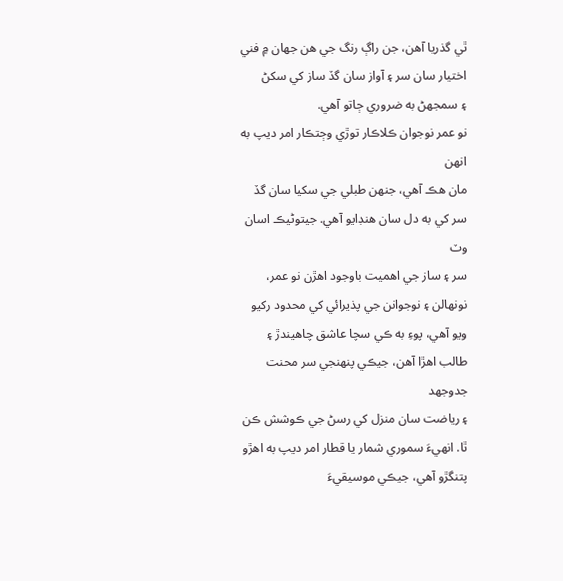ٿي گذريا آهن، جن راڳ رنگ جي هن جهان ۾ فني اختيار سان سر ۽ آواز سان گڏ ساز کي سکڻ
۽ سمجھڻ به ضروري ڄاتو آهي.
نو عمر نوجوان ڪلاڪار توڙي وڄتڪار امر ديپ به انهن
مان هڪ آهي، جنهن طبلي جي سکيا سان گڏ سر کي به دل سان هنڊايو آهي. جيتوڻيڪ اسان وٽ
سر ۽ ساز جي اهميت باوجود اهڙن نو عمر، نونهالن ۽ نوجوانن جي پذيرائي کي محدود رکيو
ويو آهي، پوءِ به ڪي سچا عاشق چاهيندڙ ۽ طالب اهڙا آهن، جيڪي پنهنجي سر محنت جدوجهد
۽ رياضت سان منزل کي رسڻ جي ڪوشش ڪن ٿا. انهيءَ سموري شمار يا قطار امر ديپ به اهڙو
پتنگڙو آهي، جيڪي موسيقيءَ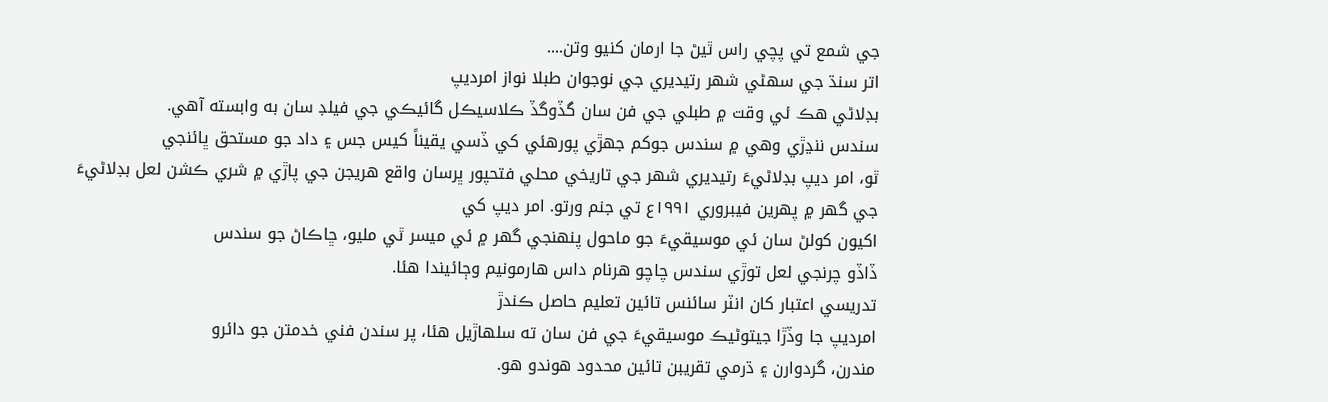جي شمع تي پچي راس ٿيڻ جا ارمان کنيو وتن....
اتر سنڌ جي سهڻي شهر رتيديري جي نوجوان طبلا نواز امرديپ
بڊلاڻي هڪ ئي وقت ۾ طبلي جي فن سان گڏوگڏ ڪلاسيڪل گائيڪي جي فيلڊ سان به وابسته آهي.
سندس ننڍڙي وهي ۾ سندس جوکم جهڙي پورهئي کي ڏسي يقيناً کيس جس ۽ داد جو مستحق ڀائنجي
ٿو، امر ديپ بڊلاڻيءَ رتيديري شهر جي تاريخي محلي فتحپور ڀرسان واقع هريجن جي پاڙي ۾ شري ڪشن لعل بڊلاڻيءَ
جي گھر ۾ پهرين فيبروري ۱۹۹۱ع تي جنم ورتو. امر ديپ کي
اکيون کولڻ سان ئي موسيقيءَ جو ماحول پنهنجي گھر ۾ ئي ميسر ٿي مليو، ڇاڪاڻ جو سندس
ڏاڏو چرنجي لعل توڙي سندس چاچو هرنام داس هارمونيم وڄائيندا هئا.
تدريسي اعتبار کان انٽر سائنس تائين تعليم حاصل ڪندڙ
امرديپ جا وڏڙا جيتوڻيڪ موسيقيءَ جي فن سان ته سلهاڙيل هئا، پر سندن فني خدمتن جو دائرو
مندرن، گردوارن ۽ ڌرمي تقريبن تائين محدود هوندو هو.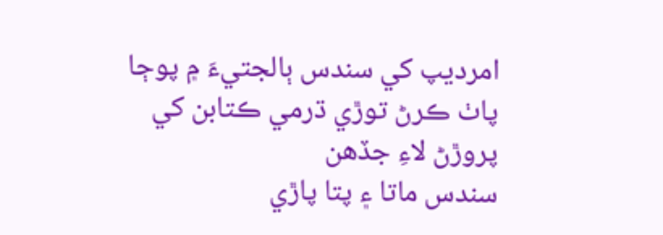امرديپ کي سندس ٻالجتيءَ ۾ پوڄا
پاٺ ڪرڻ توڙي ڌرمي ڪتابن کي پروڙڻ لاءِ جڏهن
سندس ماتا ۽ پتا پاڙي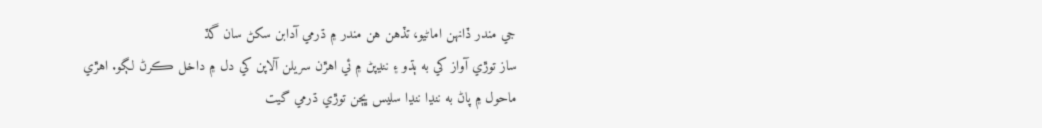جي مندر ڏانهن اماڻيو، تڏهن هن مندر ۾ ڌرمي آدابن سکڻ سان گڏ
ساز توڙي آواز کي به ٻڌو ۽ ننڍپڻ ۾ ئي اهڙن سريلن آلاپن کي دل ۾ داخل ڪرڻ لڳو. اهڙي
ماحول ۾ پاڻ به ننڍا ننڍا سليس ڀڄن توڙي ڌرمي گيت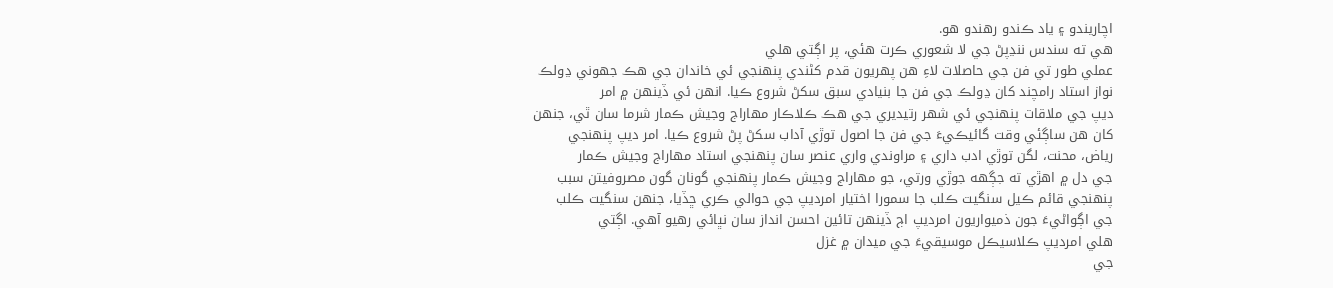اچاريندو ۽ ياد ڪندو رهندو هو.
هي ته سندس ننڍپڻ جي لا شعوري ڪرت هئي، پر اڳتي هلي
عملي طور تي فن جي حاصلات لاءِ هن پهريون قدم کڻندي پنهنجي ئي خاندان جي هڪ جھوني ڍولڪ
نواز استاد رامچند کان ڍولڪ جي فن جا بنيادي سبق سکڻ شروع ڪيا. انهن ئي ڏينهن ۾ امر
ديپ جي ملاقات پنهنجي ئي شهر رتيديري جي هڪ ڪلاڪار مهاراج وجيش ڪمار شرما سان ٿي، جنهن
کان هن ساڳئي وقت گائيڪيءَ جي فن جا اصول توڙي آداب سکڻ پڻ شروع ڪيا. امر ديپ پنهنجي
رياض، محنت، لگن توڙي ادب داري ۽ مراوندي واري عنصر سان پنهنجي استاد مهاراج وجيش ڪمار
جي دل ۾ اهڙي ته جڳهه جوڙي ورتي، جو مهاراج وجيش ڪمار پنهنجي گونان گون مصروفيتن سبب
پنهنجي قائم ڪيل سنگيت ڪلب جا سمورا اختيار امرديپ جي حوالي ڪري ڇڏيا، جنهن سنگيت ڪلب
جي اڳواڻيءَ جون ذميواريون امرديپ اڄ ڏينهن تائين احسن انداز سان نڀائي رهيو آهي. اڳتي
هلي امرديپ ڪلاسيڪل موسيقيءَ جي ميدان ۾ غزل
جي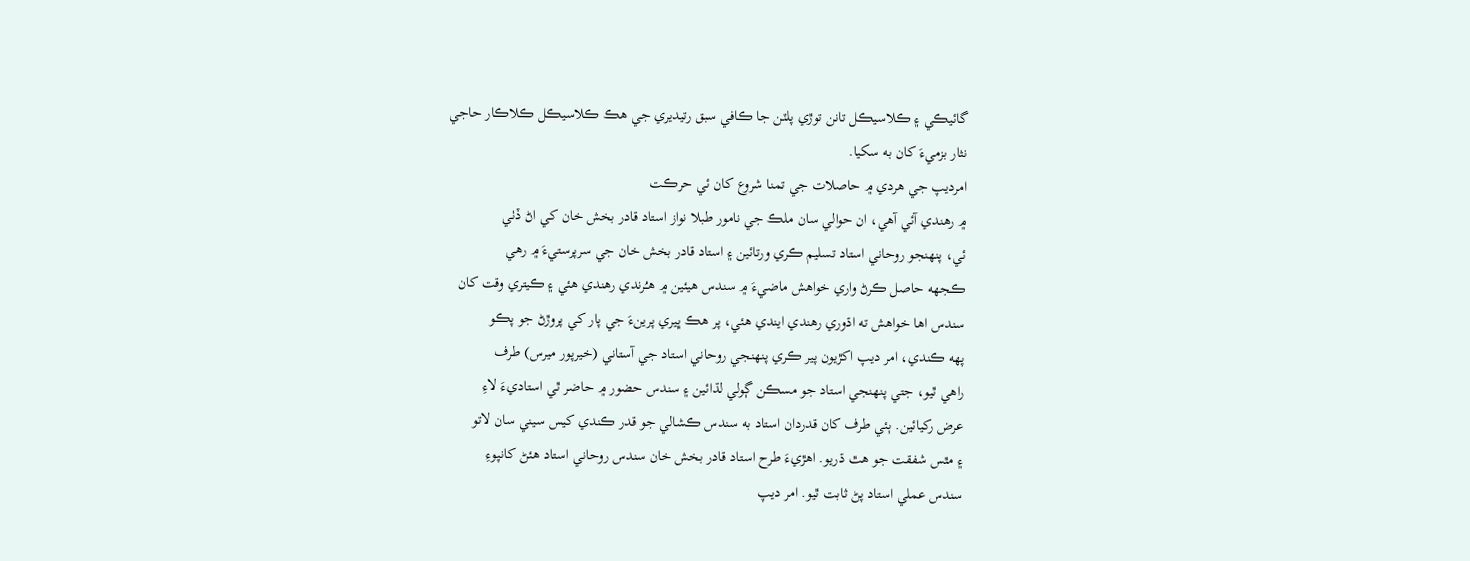گائيڪي ۽ ڪلاسيڪل تانن توڙي پلٽن جا ڪافي سبق رتيديري جي هڪ ڪلاسيڪل ڪلاڪار حاجي
نثار بزميءَ کان به سکيا.
امرديپ جي هردي ۾ حاصلات جي تمنا شروع کان ئي حرڪت
۾ رهندي آئي آهي، ان حوالي سان ملڪ جي نامور طبلا نواز استاد قادر بخش خان کي اڻ ڏٺي
ئي، پنهنجو روحاني استاد تسليم ڪري ورتائين ۽ استاد قادر بخش خان جي سرپرستيءَ ۾ رهي
ڪجھه حاصل ڪرڻ واري خواهش ماضيءَ ۾ سندس هيئين ۾ هـُرندي رهندي هئي ۽ ڪيتري وقت کان
سندس اها خواهش ته اڌوري رهندي ايندي هئي، پر هڪ ڀيري پرينءَ جي پار کي پروڙڻ جو پڪو
پهه ڪندي، امر ديپ اکڙيون پير ڪري پنهنجي روحاني استاد جي آستاني (خيرپور ميرس) طرف
راهي ٿيو، جتي پنهنجي استاد جو مسڪن ڳولي لڌائين ۽ سندس حضور ۾ حاضر ٿي استاديءَ لاءِ
عرض رکيائين. ٻئي طرف کان قدردان استاد به سندس ڪشالي جو قدر ڪندي کيس سيني سان لاتو
۽ مٿس شفقت جو هٿ ڌريو. اهڙيءَ طرح استاد قادر بخش خان سندس روحاني استاد هئڻ کانپوءِ
سندس عملي استاد پڻ ثابت ٿيو. امر ديپ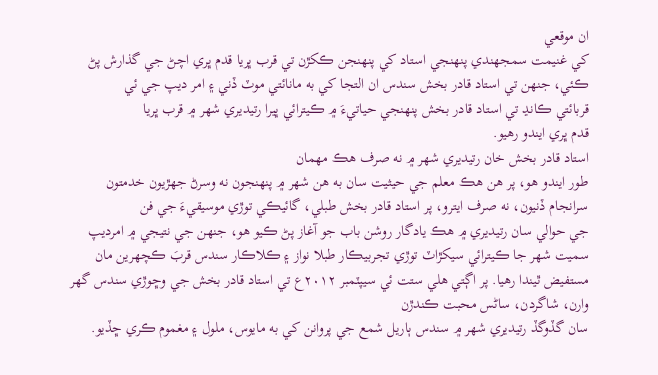ان موقعي
کي غنيمت سمجھندي پنهنجي استاد کي پنهنجن ڪکڙن تي قرب ڀريا قدم ڀري اچڻ جي گذارش پڻ
ڪئي، جنهن تي استاد قادر بخش سندس ان التجا کي به مانائتي موٽ ڏني ۽ امر ديپ جي ئي
قربائتي ڪانڍ تي استاد قادر بخش پنهنجي حياتيءَ ۾ ڪيترائي ڀيرا رتيديري شهر ۾ قرب ڀريا
قدم ڀري ايندو رهيو.
استاد قادر بخش خان رتيديري شهر ۾ نه صرف هڪ مهمان
طور ايندو هو، پر هن هڪ معلم جي حيثيت سان به هن شهر ۾ پنهنجون نه وسرڻ جهڙيون خدمتون
سرانجام ڏنيون، نه صرف ايترو، پر استاد قادر بخش طبلي، گائيڪي توڙي موسيقيءَ جي فن
جي حوالي سان رتيديري ۾ هڪ يادگار روشن باب جو آغاز پڻ ڪيو هو، جنهن جي نتيجي ۾ امرديپ
سميت شهر جا ڪيترائي سيکڙاٽ توڙي تجربيڪار طبلا نواز ۽ ڪلاڪار سندس قربَ ڪچهرين مان
مستفيض ٿيندا رهيا. پر اڳتي هلي ستت ئي سيپٽمبر ۲۰۱۲ع تي استاد قادر بخش جي وڇوڙي سندس گھر وارن، شاگردن، ساڻس محبت ڪندڙن
سان گڏوگڏ رتيديري شهر ۾ سندس ٻاريل شمع جي پروانن کي به مايوس، ملول ۽ مغموم ڪري ڇڏيو.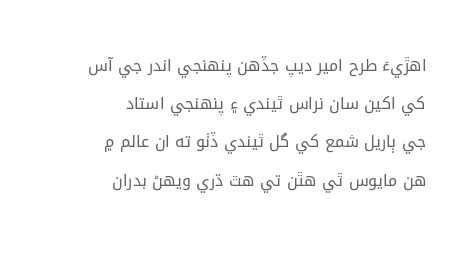اهڙيءَ طرح امير ديپ جڏهن پنهنجي اندر جي آس کي اکين سان نراس ٿيندي ۽ پنهنجي استاد
جي ٻاريل شمع کي گل ٿيندي ڏٺو ته ان عالم ۾ هن مايوس ٿي هٿن تي هٿ ڌري ويهڻ بدران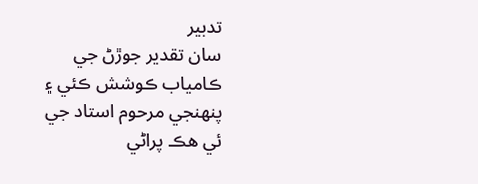تدبير
سان تقدير جوڙڻ جي ڪامياب ڪوشش ڪئي ۽ پنهنجي مرحوم استاد جي ئي هڪ پراڻي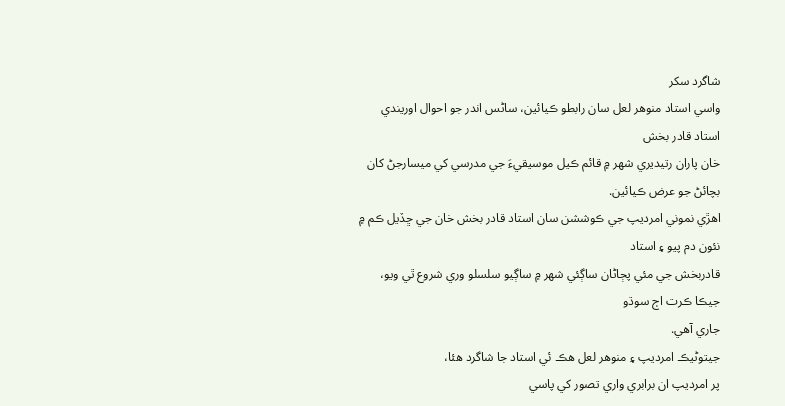شاگرد سکر
واسي استاد منوهر لعل سان رابطو ڪيائين، ساڻس اندر جو احوال اوريندي استاد قادر بخش
خان پاران رتيديري شهر ۾ قائم ڪيل موسيقيءَ جي مدرسي کي ميسارجڻ کان بچائڻ جو عرض ڪيائين.
اهڙي نموني امرديپ جي ڪوششن سان استاد قادر بخش خان جي ڇڏيل ڪم ۾ نئون دم پيو ۽ استاد
قادربخش جي مئي پڄاڻان ساڳئي شهر ۾ ساڳيو سلسلو وري شروع ٿي ويو، جيڪا ڪرت اڄ سوڌو
جاري آهي.
جيتوڻيڪ امرديپ ۽ منوهر لعل هڪ ئي استاد جا شاگرد هئا،
پر امرديپ ان برابري واري تصور کي پاسي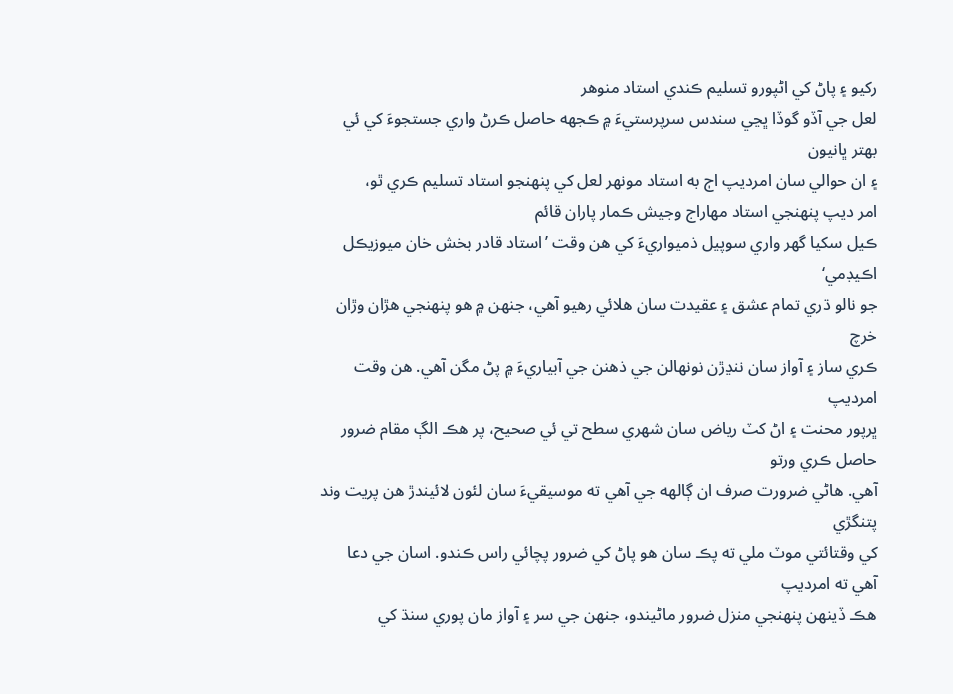رکيو ۽ پاڻ کي اڻپورو تسليم ڪندي استاد منوهر
لعل جي آڏو گوڏا ڀڃي سندس سرپرستيءَ ۾ ڪجھه حاصل ڪرڻ واري جستجوءَ کي ئي بهتر ڀانيون
۽ ان حوالي سان امرديپ اڄ به استاد مونهر لعل کي پنهنجو استاد تسليم ڪري ٿو،
امر ديپ پنهنجي استاد مهاراج وجيش ڪمار پاران قائم
ڪيل سکيا گھر واري سوپيل ذميواريءَ کي هن وقت ’استاد قادر بخش خان ميوزيڪل اڪيڊمي‘
جو نالو ڌري تمام عشق ۽ عقيدت سان هلائي رهيو آهي، جنهن ۾ هو پنهنجي هڙان وڙان خرچ
ڪري ساز ۽ آواز سان ننڍڙن نونهالن جي ذهنن جي آبياريءَ ۾ پڻ مگن آهي. هن وقت امرديپ
ڀرپور محنت ۽ اڻ کٽ رياض سان شهري سطح تي ئي صحيح، پر هڪ الڳ مقام ضرور حاصل ڪري ورتو
آهي. هاڻي ضرورت صرف ان ڳالهه جي آهي ته موسيقيءَ سان لئون لائيندڙ هن پريت وند پتنگڙي
کي وقتائتي موٽ ملي ته پڪ سان هو پاڻ کي ضرور پچائي راس ڪندو. اسان جي دعا آهي ته امرديپ
هڪ ڏينهن پنهنجي منزل ضرور ماڻيندو، جنهن جي سر ۽ آواز مان پوري سنڌ کي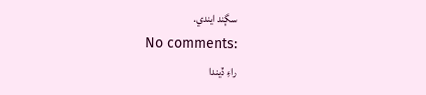سڳند ايندي.
No comments:
راءِ ڏيندا